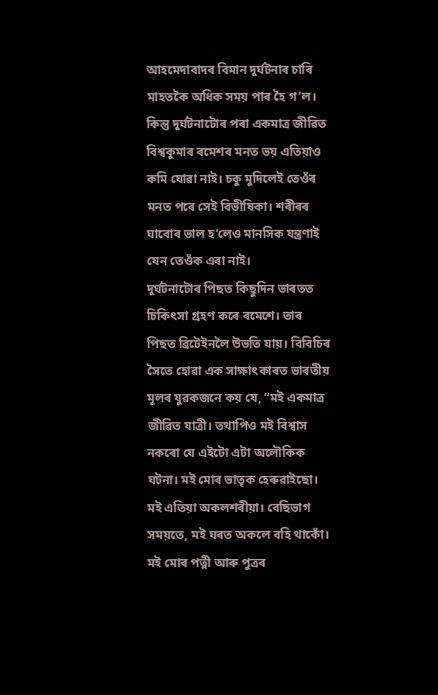আহমেদাবাদৰ বিমান দুৰ্ঘটনাৰ চাৰি মাহতকৈ অধিক সময় পাৰ হৈ গ’ল। কিন্তু দুৰ্ঘটনাটোৰ পৰা একমাত্ৰ জীৱিত বিশ্বকুমাৰ ৰমেশৰ মনত ভয় এতিয়াও কমি যোৱা নাই। চকু মুদিলেই তেওঁৰ মনত পৰে সেই বিভীষিকা। শৰীৰৰ ঘাবোৰ ভাল হ’লেও মানসিক যন্ত্ৰণাই যেন তেওঁক এৰা নাই।
দুৰ্ঘটনাটোৰ পিছত কিছুদিন ভাৰতত চিকিৎসা গ্ৰহণ কৰে ৰমেশে। তাৰ পিছত ব্ৰিটেইনলৈ উভতি যায়। বিবিচিৰ সৈতে হোৱা এক সাক্ষাৎকাৰত ভাৰতীয় মূলৰ যুৱকজনে কয় যে, “মই একমাত্ৰ জীৱিত যাত্ৰী। তথাপিও মই বিশ্বাস নকৰো যে এইটো এটা অলৌকিক ঘটনা। মই মোৰ ভাতৃক হেৰুৱাইছো। মই এতিয়া অকলশৰীয়া। বেছিভাগ সময়তে, মই ঘৰত অকলে বহি থাকোঁ। মই মোৰ পত্নী আৰু পুত্ৰৰ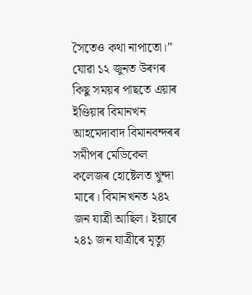সৈতেও কথা নাপাতো।”
যোৱা ১২ জুনত উৰণৰ কিছু সময়ৰ পাছতে এয়াৰ ইণ্ডিয়াৰ বিমানখন আহমেদাবাদ বিমানবন্দৰৰ সমীপৰ মেডিকেল কলেজৰ হোষ্টেলত খুন্দা মাৰে। বিমানখনত ২৪২ জন যাত্ৰী আছিল। ইয়াৰে ২৪১ জন যাত্ৰীৰে মৃত্যু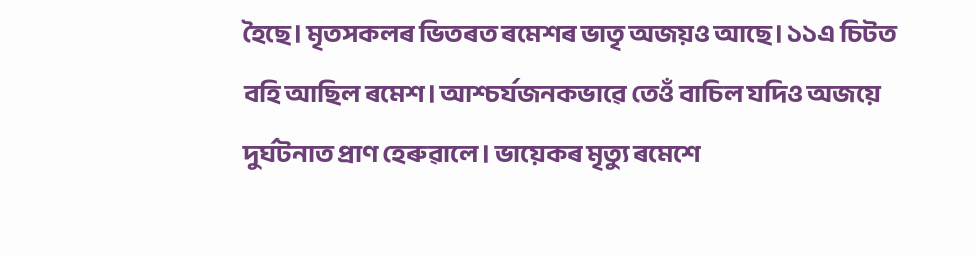হৈছে। মৃতসকলৰ ভিতৰত ৰমেশৰ ভাতৃ অজয়ও আছে। ১১এ চিটত বহি আছিল ৰমেশ। আশ্চৰ্যজনকভাৱে তেওঁ বাচিল যদিও অজয়ে দুৰ্ঘটনাত প্ৰাণ হেৰুৱালে। ভায়েকৰ মৃত্যু ৰমেশে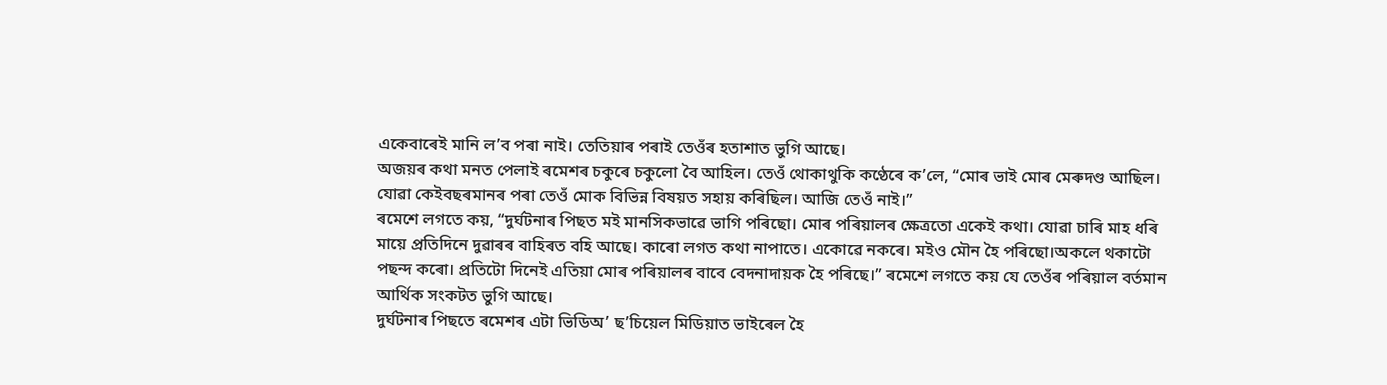একেবাৰেই মানি ল’ব পৰা নাই। তেতিয়াৰ পৰাই তেওঁৰ হতাশাত ভুগি আছে।
অজয়ৰ কথা মনত পেলাই ৰমেশৰ চকুৰে চকুলো বৈ আহিল। তেওঁ থোকাথুকি কণ্ঠেৰে ক’লে, “মোৰ ভাই মোৰ মেৰুদণ্ড আছিল। যোৱা কেইবছৰমানৰ পৰা তেওঁ মোক বিভিন্ন বিষয়ত সহায় কৰিছিল। আজি তেওঁ নাই।”
ৰমেশে লগতে কয়, “দুৰ্ঘটনাৰ পিছত মই মানসিকভাৱে ভাগি পৰিছো। মোৰ পৰিয়ালৰ ক্ষেত্ৰতো একেই কথা। যোৱা চাৰি মাহ ধৰি মায়ে প্ৰতিদিনে দুৱাৰৰ বাহিৰত বহি আছে। কাৰো লগত কথা নাপাতে। একোৱে নকৰে। মইও মৌন হৈ পৰিছো।অকলে থকাটো পছন্দ কৰো। প্ৰতিটো দিনেই এতিয়া মোৰ পৰিয়ালৰ বাবে বেদনাদায়ক হৈ পৰিছে।” ৰমেশে লগতে কয় যে তেওঁৰ পৰিয়াল বৰ্তমান আৰ্থিক সংকটত ভুগি আছে।
দুৰ্ঘটনাৰ পিছতে ৰমেশৰ এটা ভিডিঅ’ ছ’চিয়েল মিডিয়াত ভাইৰেল হৈ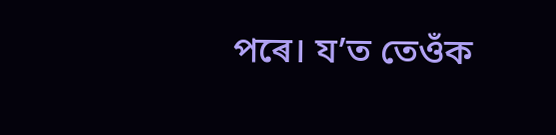পৰে। য’ত তেওঁক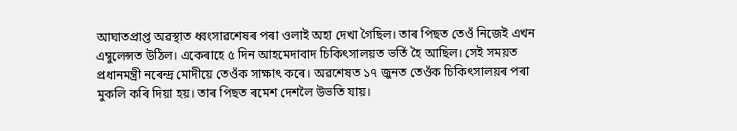আঘাতপ্ৰাপ্ত অৱস্থাত ধ্বংসাৱশেষৰ পৰা ওলাই অহা দেখা গৈছিল। তাৰ পিছত তেওঁ নিজেই এখন এম্বুলেন্সত উঠিল। একেৰাহে ৫ দিন আহমেদাবাদ চিকিৎসালয়ত ভৰ্তি হৈ আছিল। সেই সময়ত প্ৰধানমন্ত্ৰী নৰেন্দ্ৰ মোদীয়ে তেওঁক সাক্ষাৎ কৰে। অৱশেষত ১৭ জুনত তেওঁক চিকিৎসালয়ৰ পৰা মুকলি কৰি দিয়া হয়। তাৰ পিছত ৰমেশ দেশলৈ উভতি যায়।